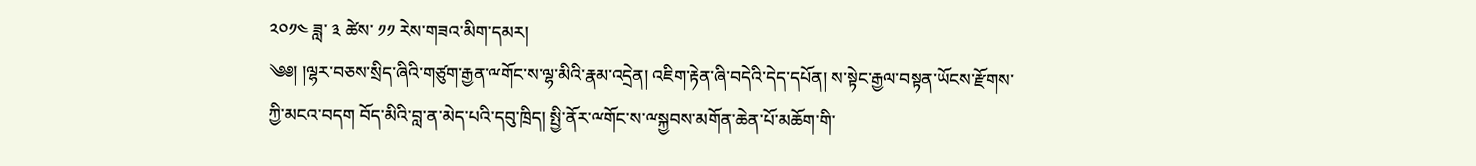༢༠༡༤ ཟླ་ ༣ ཚེས་ ༡༡ རེས་གཟའ་མིག་དམར།
༄༅། །ལྷར་བཅས་སྲིད་ཞིའི་གཙུག་རྒྱན་ྋགོང་ས་ལྷ་མིའི་རྣམ་འདྲེན། འཇིག་རྟེན་ཞི་བདེའི་དེད་དཔོན། ས་སྟེང་རྒྱལ་བསྟན་ཡོངས་རྫོགས་ཀྱི་མངའ་བདག བོད་མིའི་བླ་ན་མེད་པའི་དབུ་ཁྲིད། སྤྱི་ནོར་ྋགོང་ས་ྋསྐྱབས་མགོན་ཆེན་པོ་མཆོག་གི་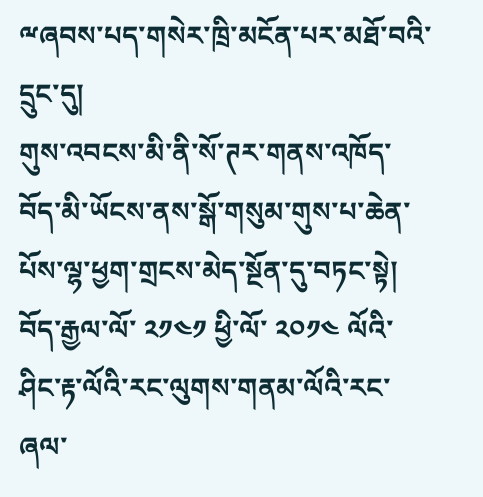ྋཞབས་པད་གསེར་ཁྲི་མངོན་པར་མཐོ་བའི་དྲུང་དུ།
གུས་འབངས་མི་ནི་སོ་ཊར་གནས་འཁོད་བོད་མི་ཡོངས་ནས་སྒོ་གསུམ་གུས་པ་ཆེན་པོས་ལྷ་ཕྱག་གྲངས་མེད་སྔོན་དུ་བཏང་སྟེ། བོད་རྒྱལ་ལོ་ ༢༡༤༡ ཕྱི་ལོ་ ༢༠༡༤ ལོའི་ཤིང་རྟ་ལོའི་རང་ལུགས་གནམ་ལོའི་རང་ཞལ་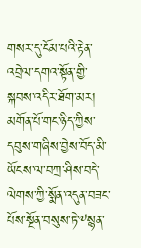གསར་དུ་ངོམ་པའི་རྟེན་འབྲེལ་དགའ་སྟོན་གྱི་སྐབས་འདིར་ཐོག་མར། མགོན་པོ་གང་ཉིད་ཀྱིས་དབུས་གཞིས་བྱེས་བོད་མི་ཡོངས་ལ་བཀྲ་ཤིས་བདེ་ལེགས་ཀྱི་སྨོན་འདུན་བཟང་པོས་སྔོན་བསུས་ཏེ་༸སྙན་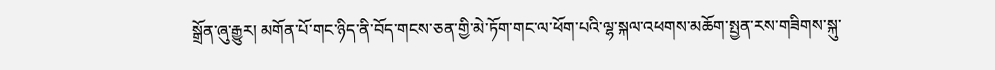སྒྲོན་ཞུ་རྒྱུར། མགོན་པོ་གང་ཉིད་ནི་བོད་གངས་ཅན་གྱི་མེ་ཏོག་གང་ལ་ཕོག་པའི་ལྷ་སྐལ་འཕགས་མཆོག་སྤྱན་རས་གཟིགས་སྐུ་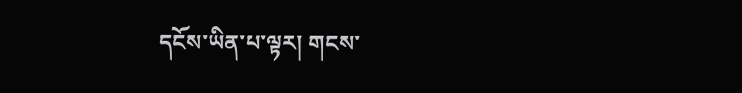དངོས་ཡིན་པ་ལྟར། གངས་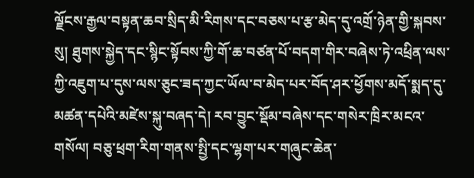ལྗོངས་རྒྱལ་བསྟན་ཆབ་སྲིད་མི་རིགས་དང་བཅས་པ་རྩ་མེད་དུ་འགྲོ་ཉེན་གྱི་སྐབས་སུ། ཐུགས་སྐྱེད་དང་སྙིང་སྟོབས་ཀྱི་གོ་ཆ་བཙན་པོ་བདག་གིར་བཞེས་ཏེ་འཕྲིན་ལས་ཀྱི་འཇུག་པ་དུས་ལས་ཅུང་ཟད་ཀྱང་ཡོལ་བ་མེད་པར་བོད་ཤར་ཕྱོགས་མདོ་སྨད་དུ་མཚན་དཔེའི་མཛེས་སྐུ་བཞད་དེ། རབ་བྱུང་སྡོམ་བཞེས་དང་གསེར་ཁྲིར་མངའ་གསོལ། བཅུ་ཕྲག་རིག་གནས་སྤྱི་དང་ལྷག་པར་གཞུང་ཆེན་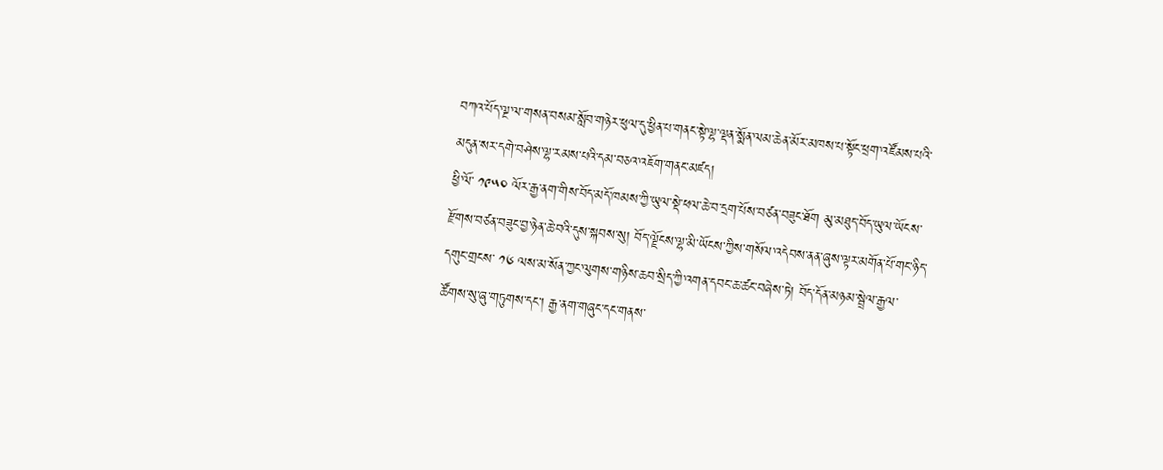བཀའ་པོད་ལྔ་ལ་གསན་བསམ་སློབ་གཉེར་ཕུལ་དུ་ཕྱིན་པ་གནང་སྟེ་ལྷ་ལྡན་སྨོན་ལམ་ཆེན་མོར་མཁས་པ་སྟོང་ཕྲག་འཛོམས་པའི་མདུན་སར་དགེ་བཤེས་ལྷ་རམས་པའི་དམ་བཅའ་འཇོག་གནང་མཛད།
ཕྱི་ལོ་ ༡༩༥༠ ལོར་རྒྱ་ནག་གིས་བོད་མདོ་ཁམས་ཀྱི་ཡུལ་སྡེ་ཕལ་ཆེ་བ་དྲག་པོས་བཙན་བཟུང་ཐོག མུ་མཐུད་བོད་ཡུལ་ཡོངས་རྫོགས་བཙན་བཟུང་བྱ་ཉེན་ཆེ་བའི་དུས་སྐབས་སུ། བོད་ལྗོངས་ལྷ་མི་ཡོངས་ཀྱིས་གསོལ་འདེབས་ནན་ཞུས་ལྟར་མགོན་པོ་གང་ཉིད་དགུང་གྲངས་ ༡༦ ལས་མ་སོན་ཀྱང་ལུགས་གཉིས་ཆབ་སྲིད་ཀྱི་འགན་དབང་ཆ་ཚང་བཞེས་ཏེ། བོད་དོན་མཉམ་སྦྲེལ་རྒྱལ་ཚོགས་སུ་ཞུ་གཏུགས་དང་། རྒྱ་ནག་གཞུང་དང་གནས་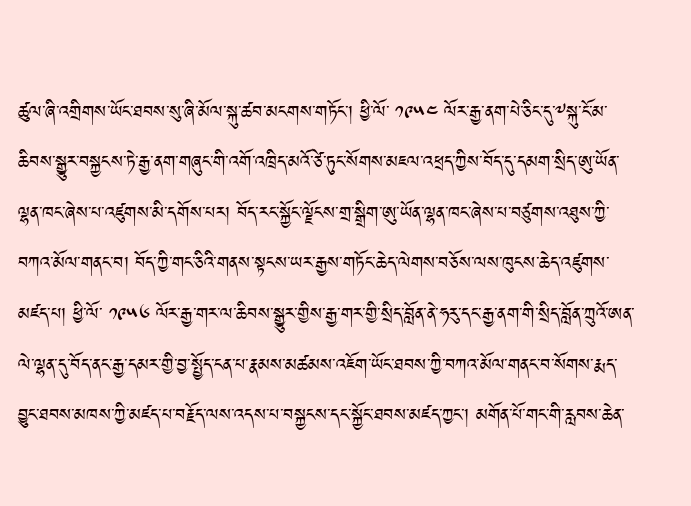ཚུལ་ཞི་འགྲིགས་ཡོང་ཐབས་སུ་ཞི་མོལ་སྐུ་ཚབ་མངགས་གཏོང་། ཕྱི་ལོ་ ༡༩༥༤ ལོར་རྒྱ་ནག་པེ་ཅིང་དུ་༸སྐུ་ངོ་མ་ཆིབས་སྒྱུར་བསྐྱངས་ཏེ་རྒྱ་ནག་གཞུང་གི་འགོ་འཁྲིད་མའོ་ཙེ་ཏུང་སོགས་མཇལ་འཕྲད་ཀྱིས་བོད་དུ་དམག་སྲིད་ཨུ་ཡོན་ལྷན་ཁང་ཞེས་པ་འཛུགས་མི་དགོས་པར། བོད་རང་སྐྱོང་ལྗོངས་གྲ་སྒྲིག་ཨུ་ཡོན་ལྷན་ཁང་ཞེས་པ་བཙུགས་འཐུས་ཀྱི་བཀའ་མོལ་གནང་བ། བོད་ཀྱི་གང་ཅིའི་གནས་སྟངས་ཡར་རྒྱས་གཏོང་ཆེད་ལེགས་བཅོས་ལས་ཁུངས་ཆེད་འཛུགས་མཛད་པ། ཕྱི་ལོ་ ༡༩༥༦ ལོར་རྒྱ་གར་ལ་ཆིབས་སྒྱུར་གྱིས་རྒྱ་གར་གྱི་སྲིད་བློན་ནེ་ཧརུ་དང་རྒྱ་ནག་གི་སྲིད་བློན་ཀྲུའོ་ཨན་ལེ་ལྷན་དུ་བོད་ནང་རྒྱ་དམར་གྱི་བྱ་སྤྱོད་ངན་པ་རྣམས་མཚམས་འཇོག་ཡོང་ཐབས་ཀྱི་བཀའ་མོལ་གནང་བ་སོགས་རྨད་བྱུང་ཐབས་མཁས་ཀྱི་མཛད་པ་བརྗོད་ལས་འདས་པ་བསྐྱངས་དང་སྐྱོང་ཐབས་མཛད་ཀྱང་། མགོན་པོ་གང་གི་རླབས་ཆེན་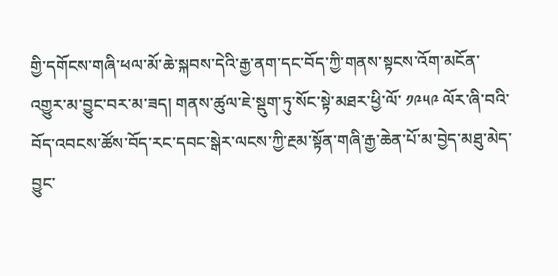གྱི་དགོངས་གཞི་ཕལ་མོ་ཆེ་སྐབས་དེའི་རྒྱ་ནག་དང་བོད་ཀྱི་གནས་སྟངས་འོག་མངོན་འགྱུར་མ་བྱུང་བར་མ་ཟད། གནས་ཚུལ་ཇེ་སྡུག་ཏུ་སོང་སྟེ་མཐར་ཕྱི་ལོ་ ༡༩༥༩ ལོར་ཞི་བའི་བོད་འབངས་ཚོས་བོད་རང་དབང་སྒེར་ལངས་ཀྱི་རྔམ་སྟོན་གཞི་རྒྱ་ཆེན་པོ་མ་བྱེད་མཐུ་མེད་བྱུང་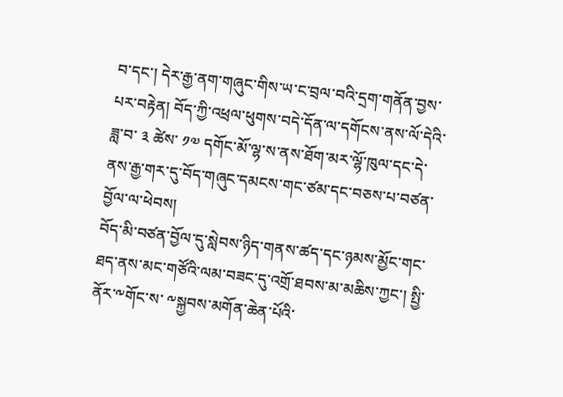བ་དང་། དེར་རྒྱ་ནག་གཞུང་གིས་ཡ་ང་བྲལ་བའི་དྲག་གནོན་བྱས་པར་བརྟེན། བོད་ཀྱི་འཕྲལ་ཕུགས་བདེ་དོན་ལ་དགོངས་ནས་ལོ་དེའི་ཟླ་བ་ ༣ ཚེས་ ༡༧ དགོང་མོ་ལྷ་ས་ནས་ཐོག་མར་ལྷོ་ཁུལ་དང་དེ་ནས་རྒྱ་གར་དུ་བོད་གཞུང་དམངས་གང་ཙམ་དང་བཅས་པ་བཙན་བྱོལ་ལ་ཕེབས།
བོད་མི་བཙན་བྱོལ་དུ་སླེབས་ཉིད་གནས་ཚད་དང་ཉམས་མྱོང་གང་ཐད་ནས་མང་གཙོའི་ལམ་བཟང་དུ་འགྲོ་ཐབས་མ་མཆིས་ཀྱང་། སྤྱི་ནོར་༸གོང་ས་ ༸སྐྱབས་མགོན་ཆེན་པོའི་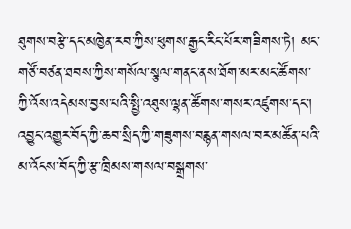ཐུགས་བརྩེ་དང་མཁྱེན་རབ་ཀྱིས་ཕུགས་རྒྱང་རིང་པོར་གཟིགས་ཏེ། མང་གཙོ་བཙན་ཐབས་ཀྱིས་གསོལ་སྩལ་གནང་ནས་ཐོག་མར་མང་ཚོགས་ཀྱི་འོས་འདེམས་བྱས་པའི་སྤྱི་འཐུས་ལྷན་ཚོགས་གསར་འཛུགས་དང་། འབྱུང་འགྱུར་བོད་ཀྱི་ཆབ་སྲིད་ཀྱི་གཟུགས་བརྙན་གསལ་བར་མཚོན་པའི་མ་འོངས་བོད་ཀྱི་རྩ་ཁྲིམས་གསལ་བསྒྲགས་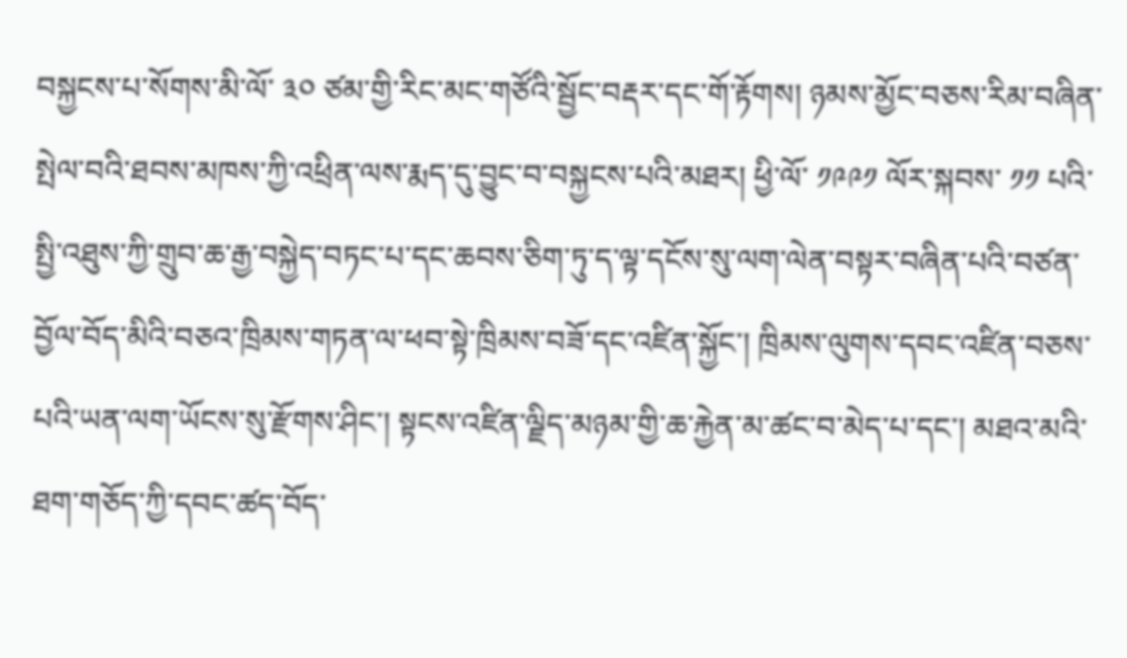བསྐྱངས་པ་སོགས་མི་ལོ་ ༣༠ ཙམ་གྱི་རིང་མང་གཙོའི་སྦྱོང་བརྡར་དང་གོ་རྟོགས། ཉམས་མྱོང་བཅས་རིམ་བཞིན་སྤེལ་བའི་ཐབས་མཁས་ཀྱི་འཕྲིན་ལས་རྨད་དུ་བྱུང་བ་བསྐྱངས་པའི་མཐར། ཕྱི་ལོ་ ༡༩༩༡ ལོར་སྐབས་ ༡༡ པའི་སྤྱི་འཐུས་ཀྱི་གྲུབ་ཆ་རྒྱ་བསྐྱེད་བཏང་པ་དང་ཆབས་ཅིག་ཏུ་ད་ལྟ་དངོས་སུ་ལག་ལེན་བསྟར་བཞིན་པའི་བཙན་བྱོལ་བོད་མིའི་བཅའ་ཁྲིམས་གཏན་ལ་ཕབ་སྟེ་ཁྲིམས་བཟོ་དང་འཛིན་སྐྱོང་། ཁྲིམས་ལུགས་དབང་འཛིན་བཅས་པའི་ཡན་ལག་ཡོངས་སུ་རྫོགས་ཤིང་། སྟངས་འཛིན་ལྗིད་མཉམ་གྱི་ཆ་རྐྱེན་མ་ཚང་བ་མེད་པ་དང་། མཐའ་མའི་ཐག་གཅོད་ཀྱི་དབང་ཚད་བོད་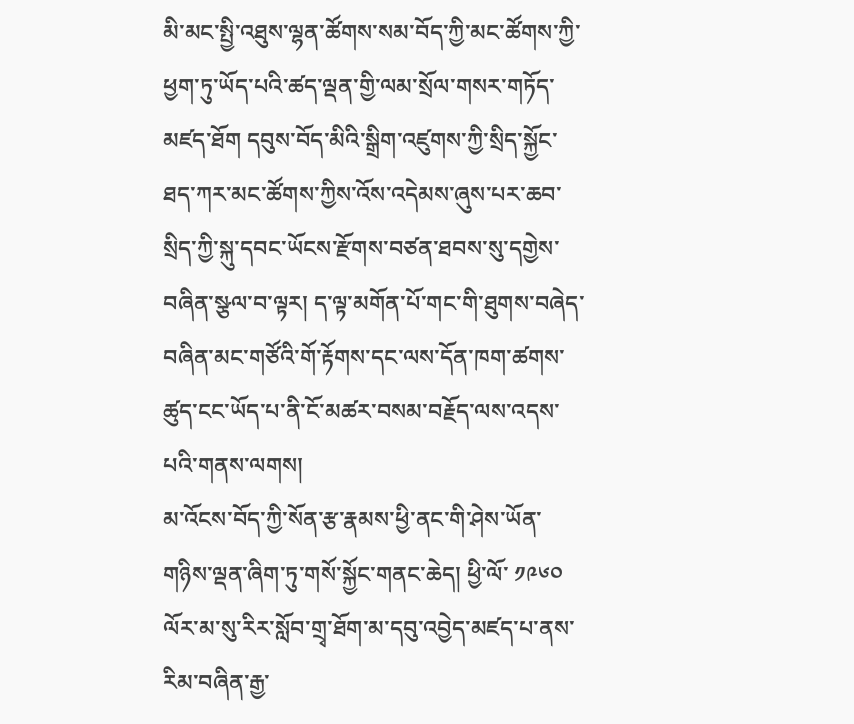མི་མང་སྤྱི་འཐུས་ལྷན་ཚོགས་སམ་བོད་ཀྱི་མང་ཚོགས་ཀྱི་ཕྱག་ཏུ་ཡོད་པའི་ཚད་ལྡན་གྱི་ལམ་སྲོལ་གསར་གཏོད་མཛད་ཐོག དབུས་བོད་མིའི་སྒྲིག་འཛུགས་ཀྱི་སྲིད་སྐྱོང་ཐད་ཀར་མང་ཚོགས་ཀྱིས་འོས་འདེམས་ཞུས་པར་ཆབ་སྲིད་ཀྱི་སྐུ་དབང་ཡོངས་རྫོགས་བཙན་ཐབས་སུ་དགྱེས་བཞིན་སྩལ་བ་ལྟར། ད་ལྟ་མགོན་པོ་གང་གི་ཐུགས་བཞེད་བཞིན་མང་གཙོའི་གོ་རྟོགས་དང་ལས་དོན་ཁག་ཚགས་ཚུད་ངང་ཡོད་པ་ནི་ངོ་མཚར་བསམ་བརྗོད་ལས་འདས་པའི་གནས་ལགས།
མ་འོངས་བོད་ཀྱི་སོན་རྩ་རྣམས་ཕྱི་ནང་གི་ཤེས་ཡོན་གཉིས་ལྡན་ཞིག་ཏུ་གསོ་སྐྱོང་གནང་ཆེད། ཕྱི་ལོ་ ༡༩༦༠ ལོར་མ་སུ་རིར་སློབ་གྲྭ་ཐོག་མ་དབུ་འབྱེད་མཛད་པ་ནས་རིམ་བཞིན་རྒྱ་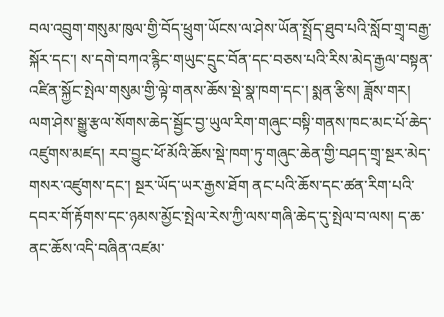བལ་འབྲུག་གསུམ་ཁུལ་གྱི་བོད་ཕྲུག་ཡོངས་ལ་ཤེས་ཡོན་སྤྲོད་ཐུབ་པའི་སློབ་གྲྭ་བརྒྱ་སྐོར་དང་། ས་དགེ་བཀའ་རྙིང་གཡུང་དྲུང་བོན་དང་བཅས་པའི་རིས་མེད་རྒྱལ་བསྟན་འཛིན་སྐྱོང་སྤེལ་གསུམ་གྱི་ལྟེ་གནས་ཆོས་སྡེ་སྣ་ཁག་དང་། སྨན་རྩིས། ཟློས་གར། ལག་ཤེས་སྒྱུ་རྩལ་སོགས་ཆེད་སྦྱོང་བྱ་ཡུལ་རིག་གཞུང་བསྟི་གནས་ཁང་མང་པོ་ཆེད་འཛུགས་མཛད། རབ་བྱུང་ཕོ་མོའི་ཆོས་སྡེ་ཁག་ཏུ་གཞུང་ཆེན་གྱི་བཤད་གྲྭ་སྔར་མེད་གསར་འཛུགས་དང་། སྔར་ཡོད་ཡར་རྒྱས་ཐོག ནང་པའི་ཆོས་དང་ཚན་རིག་པའི་དབར་གོ་རྟོགས་དང་ཉམས་མྱོང་སྤེལ་རེས་ཀྱི་ལས་གཞི་ཆེད་དུ་སྤེལ་བ་ལས། ད་ཆ་ནང་ཆོས་འདི་བཞིན་འཛམ་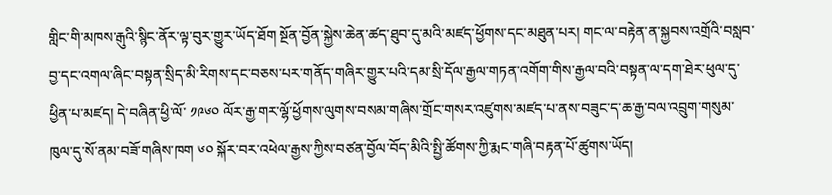གླིང་གི་མཁས་རྒུའི་སྙིང་ནོར་ལྟ་བུར་གྱུར་ཡོད་ཐོག སྔོན་བྱོན་སྐྱེས་ཆེན་ཚད་ཐུབ་དུ་མའི་མཛད་ཕྱོགས་དང་མཐུན་པར། གང་ལ་བརྟེན་ན་སྐྱབས་འགྲོའི་བསླབ་བྱ་དང་འགལ་ཞིང་བསྟན་སྲིད་མི་རིགས་དང་བཅས་པར་གནོད་གཞིར་གྱུར་པའི་དམ་སྲི་དོལ་རྒྱལ་གཏན་འགོག་གིས་རྒྱལ་བའི་བསྟན་ལ་དག་ཐེར་ཕུལ་དུ་ཕྱིན་པ་མཛད། དེ་བཞིན་ཕྱི་ལོ་ ༡༩༦༠ ལོར་རྒྱ་གར་ལྷོ་ཕྱོགས་ལུགས་བསམ་གཞིས་གྲོང་གསར་འཛུགས་མཛད་པ་ནས་བཟུང་ད་ཆ་རྒྱ་བལ་འབྲུག་གསུམ་ཁུལ་དུ་སོ་ནམ་བཟོ་གཞིས་ཁག ༦༠ སྐོར་བར་འཕེལ་རྒྱས་ཀྱིས་བཙན་བྱོལ་བོད་མིའི་སྤྱི་ཚོགས་ཀྱི་རྨང་གཞི་བརྟན་པོ་ཚུགས་ཡོད།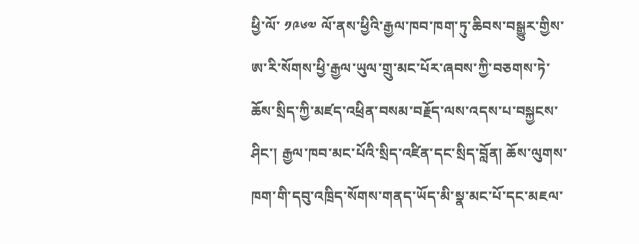ཕྱི་ལོ་ ༡༩༦༧ ལོ་ནས་ཕྱིའི་རྒྱལ་ཁབ་ཁག་ཏུ་ཆིབས་བསྒྱུར་གྱིས་ཨ་རི་སོགས་ཕྱི་རྒྱལ་ཡུལ་གྲུ་མང་པོར་ཞབས་ཀྱི་བཅགས་ཏེ་ཆོས་སྲིད་ཀྱི་མཛད་འཕྲིན་བསམ་བརྗོད་ལས་འདས་པ་བསྐྱངས་ཤིང་། རྒྱལ་ཁབ་མང་པོའི་སྲིད་འཛིན་དང་སྲིད་བློན། ཆོས་ལུགས་ཁག་གི་དབུ་འཁྲིད་སོགས་གནད་ཡོད་མི་སྣ་མང་པོ་དང་མཇལ་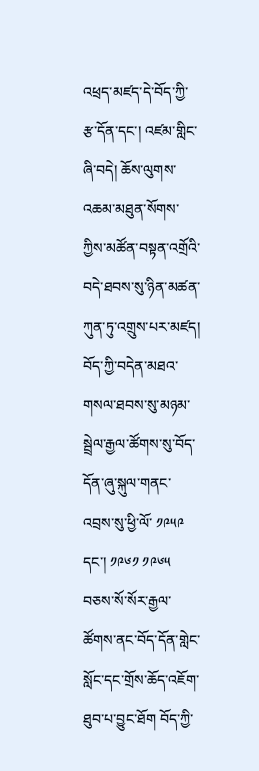འཕྲད་མཛད་དེ་བོད་ཀྱི་རྩ་དོན་དང་། འཛམ་གླིང་ཞི་བདེ། ཆོས་ལུགས་འཆམ་མཐུན་སོགས་ཀྱིས་མཚོན་བསྟན་འགྲོའི་བདེ་ཐབས་སུ་ཉིན་མཚན་ཀུན་ཏུ་འགྲུས་པར་མཛད། བོད་ཀྱི་བདེན་མཐའ་གསལ་ཐབས་སུ་མཉམ་སྦྲེལ་རྒྱལ་ཚོགས་སུ་བོད་དོན་ཞུ་སྐུལ་གནང་འབྲས་སུ་ཕྱི་ལོ་ ༡༩༥༩ དང་། ༡༩༦༡ ༡༩༦༥ བཅས་སོ་སོར་རྒྱལ་ཚོགས་ནང་བོད་དོན་གླེང་སློང་དང་གྲོས་ཆོད་འཇོག་ཐུབ་པ་བྱུང་ཐོག བོད་ཀྱི་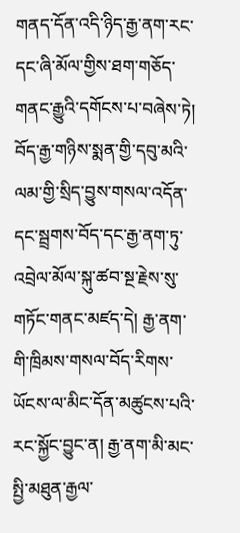གནད་དོན་འདི་ཉིད་རྒྱ་ནག་རང་དང་ཞི་མོལ་གྱིས་ཐག་གཅོད་གནང་རྒྱུའི་དགོངས་པ་བཞེས་ཏེ། བོད་རྒྱ་གཉིས་སྨན་གྱི་དབུ་མའི་ལམ་གྱི་སྲིད་བྱུས་གསལ་འདོན་དང་སྦྲགས་བོད་དང་རྒྱ་ནག་ཏུ་འབྲེལ་མོལ་སྐུ་ཚབ་སྔ་རྗེས་སུ་གཏོང་གནང་མཛད་དེ། རྒྱ་ནག་གི་ཁྲིམས་གསལ་བོད་རིགས་ཡོངས་ལ་མིང་དོན་མཚུངས་པའི་རང་སྐྱོང་བྱུང་ན། རྒྱ་ནག་མི་མང་སྤྱི་མཐུན་རྒྱལ་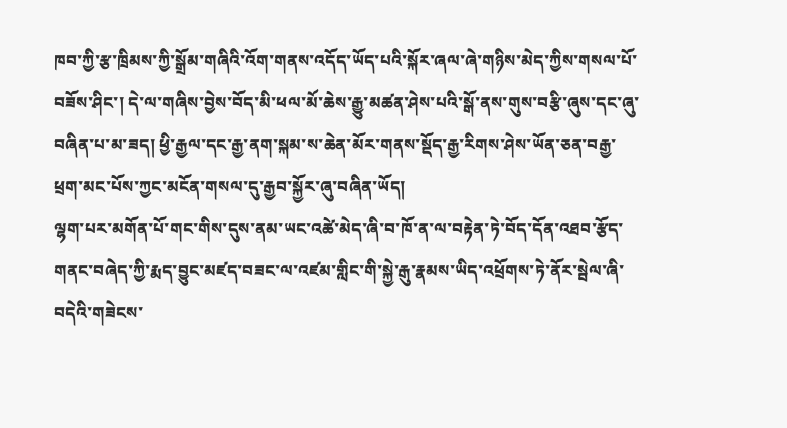ཁབ་ཀྱི་རྩ་ཁྲིམས་ཀྱི་སྒྲོམ་གཞིའི་འོག་གནས་འདོད་ཡོད་པའི་སྐོར་ཞལ་ཞེ་གཉིས་མེད་ཀྱིས་གསལ་པོ་བཟོས་ཤིང་། དེ་ལ་གཞིས་བྱེས་བོད་མི་ཕལ་མོ་ཆེས་རྒྱུ་མཚན་ཤེས་པའི་སྒོ་ནས་གུས་བརྩི་ཞུས་དང་ཞུ་བཞིན་པ་མ་ཟད། ཕྱི་རྒྱལ་དང་རྒྱ་ནག་སྐམ་ས་ཆེན་མོར་གནས་སྡོད་རྒྱ་རིགས་ཤེས་ཡོན་ཅན་བརྒྱ་ཕྲག་མང་པོས་ཀྱང་མངོན་གསལ་དུ་རྒྱབ་སྐྱོར་ཞུ་བཞིན་ཡོད།
ལྷག་པར་མགོན་པོ་གང་གིས་དུས་ནམ་ཡང་འཚེ་མེད་ཞི་བ་ཁོ་ན་ལ་བརྟེན་ཏེ་བོད་དོན་འཐབ་རྩོད་གནང་བཞེད་ཀྱི་རྨད་བྱུང་མཛད་བཟང་ལ་འཛམ་གླིང་གི་སྐྱེ་རྒུ་རྣམས་ཡིད་འཕྲོགས་ཏེ་ནོར་སྦེལ་ཞི་བདེའི་གཟེངས་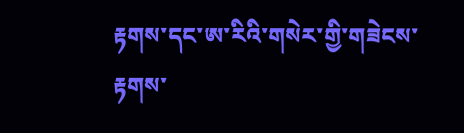རྟགས་དང་ཨ་རིའི་གསེར་གྱི་གཟེངས་རྟགས་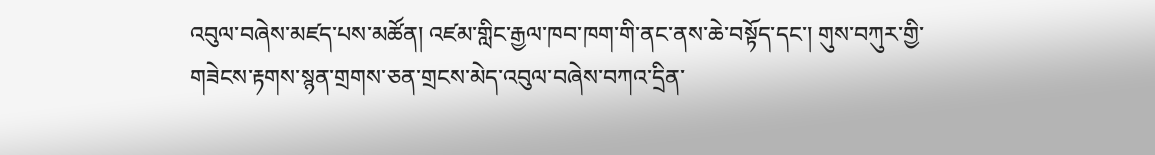འབུལ་བཞེས་མཛད་པས་མཚོན། འཛམ་གླིང་རྒྱལ་ཁབ་ཁག་གི་ནང་ནས་ཆེ་བསྟོད་དང་། གུས་བཀུར་གྱི་གཟེངས་རྟགས་སྙན་གྲགས་ཅན་གྲངས་མེད་འབུལ་བཞེས་བཀའ་དྲིན་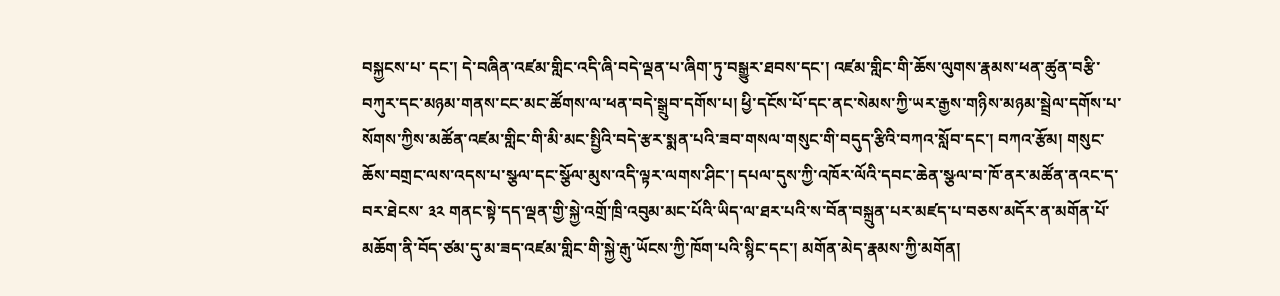བསྐྱངས་པ་ དང་། དེ་བཞིན་འཛམ་གླིང་འདི་ཞི་བདེ་ལྡན་པ་ཞིག་ཏུ་བསྒྱུར་ཐབས་དང་། འཛམ་གླིང་གི་ཆོས་ལུགས་རྣམས་ཕན་ཚུན་བརྩི་བཀུར་དང་མཉམ་གནས་ངང་མང་ཚོགས་ལ་ཕན་བདེ་སྒྲུབ་དགོས་པ། ཕྱི་དངོས་པོ་དང་ནང་སེམས་ཀྱི་ཡར་རྒྱས་གཉིས་མཉམ་སྦྲེལ་དགོས་པ་སོགས་ཀྱིས་མཚོན་འཛམ་གླིང་གི་མི་མང་སྤྱིའི་བདེ་རྩར་སྨན་པའི་ཟབ་གསལ་གསུང་གི་བདུད་རྩིའི་བཀའ་སློབ་དང་། བཀའ་རྩོམ། གསུང་ཆོས་བགྲང་ལས་འདས་པ་སྩལ་དང་སྩོལ་མུས་འདི་ལྟར་ལགས་ཤིང་། དཔལ་དུས་ཀྱི་འཁོར་ལོའི་དབང་ཆེན་སྩལ་བ་ཁོ་ནར་མཚོན་ནའང་ད་བར་ཐེངས་ ༣༢ གནང་སྟེ་དད་ལྡན་གྱི་སྐྱེ་འགྲོ་ཁྲི་འབུམ་མང་པོའི་ཡིད་ལ་ཐར་པའི་ས་བོན་བསྐྲུན་པར་མཛད་པ་བཅས་མདོར་ན་མགོན་པོ་མཆོག་ནི་བོད་ཙམ་དུ་མ་ཟད་འཛམ་གླིང་གི་སྐྱེ་རྒུ་ཡོངས་ཀྱི་ཁོག་པའི་སྙིང་དང་། མགོན་མེད་རྣམས་ཀྱི་མགོན།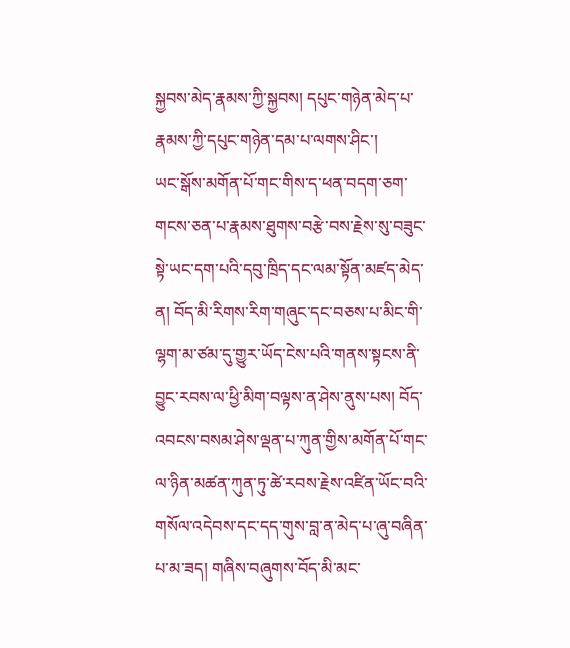སྐྱབས་མེད་རྣམས་ཀྱི་སྐྱབས། དཔུང་གཉེན་མེད་པ་རྣམས་ཀྱི་དཔུང་གཉེན་དམ་པ་ལགས་ཤིང་།
ཡང་སྒོས་མགོན་པོ་གང་གིས་ད་ཕན་བདག་ཅག་གངས་ཅན་པ་རྣམས་ཐུགས་བརྩེ་བས་རྗེས་སུ་བཟུང་སྟེ་ཡང་དག་པའི་དབུ་ཁྲིད་དང་ལམ་སྟོན་མཛད་མེད་ན། བོད་མི་རིགས་རིག་གཞུང་དང་བཅས་པ་མིང་གི་ལྷག་མ་ཙམ་དུ་གྱུར་ཡོད་ངེས་པའི་གནས་སྟངས་ནི་བྱུང་རབས་ལ་ཕྱི་མིག་བལྟས་ན་ཤེས་ནུས་པས། བོད་འབངས་བསམ་ཤེས་ལྡན་པ་ཀུན་གྱིས་མགོན་པོ་གང་ལ་ཉིན་མཚན་ཀུན་ཏུ་ཚེ་རབས་རྗེས་འཛིན་ཡོང་བའི་གསོལ་འདེབས་དང་དད་གུས་བླ་ན་མེད་པ་ཞུ་བཞིན་པ་མ་ཟད། གཞིས་བཞུགས་བོད་མི་མང་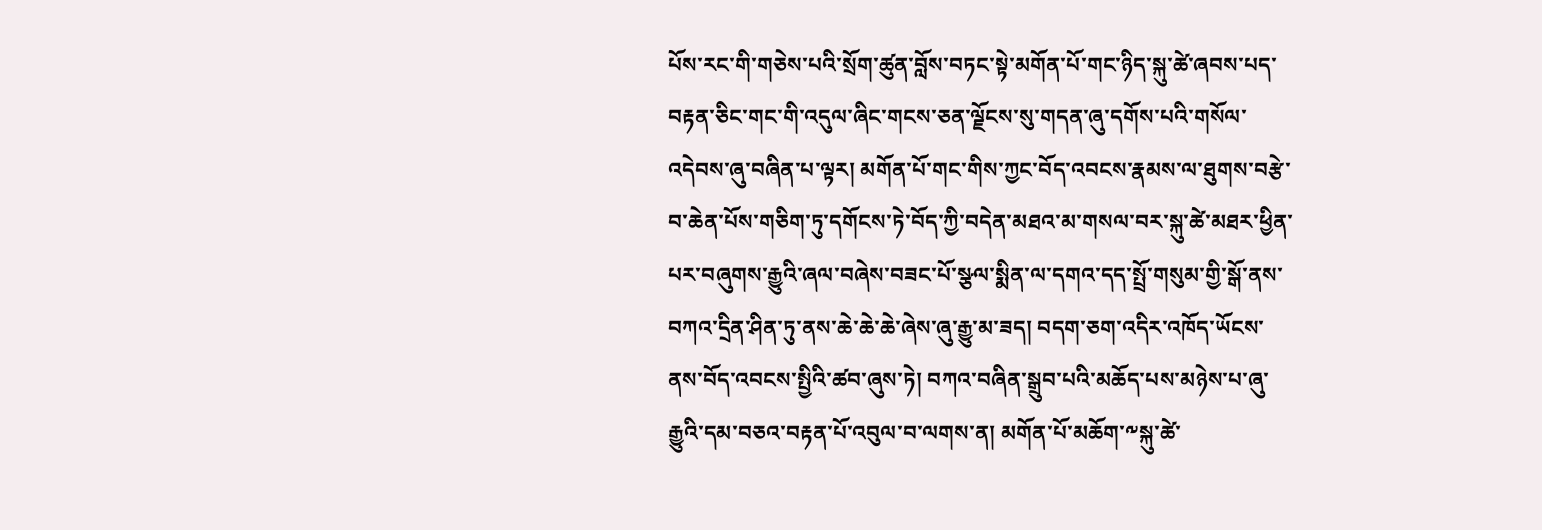པོས་རང་གི་གཅེས་པའི་སྲོག་ཚུན་བློས་བཏང་སྟེ་མགོན་པོ་གང་ཉིད་སྐུ་ཚེ་ཞབས་པད་བརྟན་ཅིང་གང་གི་འདུལ་ཞིང་གངས་ཅན་ལྗོངས་སུ་གདན་ཞུ་དགོས་པའི་གསོལ་འདེབས་ཞུ་བཞིན་པ་ལྟར། མགོན་པོ་གང་གིས་ཀྱང་བོད་འབངས་རྣམས་ལ་ཐུགས་བརྩེ་བ་ཆེན་པོས་གཅིག་ཏུ་དགོངས་ཏེ་བོད་ཀྱི་བདེན་མཐའ་མ་གསལ་བར་སྐུ་ཚེ་མཐར་ཕྱིན་པར་བཞུགས་རྒྱུའི་ཞལ་བཞེས་བཟང་པོ་སྩལ་སྨིན་ལ་དགའ་དད་སྤྲོ་གསུམ་གྱི་སྒོ་ནས་བཀའ་དྲིན་ཤིན་ཏུ་ནས་ཆེ་ཆེ་ཆེ་ཞེས་ཞུ་རྒྱུ་མ་ཟད། བདག་ཅག་འདིར་འཁོད་ཡོངས་ནས་བོད་འབངས་སྤྱིའི་ཚབ་ཞུས་ཏེ། བཀའ་བཞིན་སྒྲུབ་པའི་མཆོད་པས་མཉེས་པ་ཞུ་རྒྱུའི་དམ་བཅའ་བརྟན་པོ་འབུལ་བ་ལགས་ན། མགོན་པོ་མཆོག་༸སྐུ་ཚེ་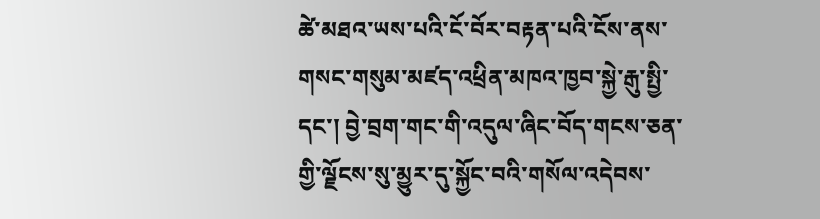ཚེ་མཐའ་ཡས་པའི་ངོ་བོར་བརྟན་པའི་ངོས་ནས་གསང་གསུམ་མཛད་འཕྲིན་མཁའ་ཁྱབ་སྐྱེ་རྒུ་སྤྱི་དང་། བྱེ་བྲག་གང་གི་འདུལ་ཞིང་བོད་གངས་ཅན་གྱི་ལྗོངས་སུ་མྱུར་དུ་སྐྱོང་བའི་གསོལ་འདེབས་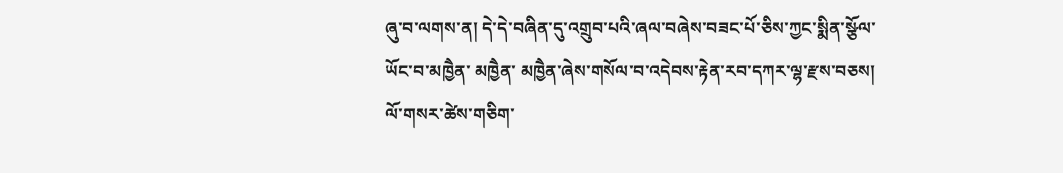ཞུ་བ་ལགས་ན། དེ་དེ་བཞིན་དུ་འགྲུབ་པའི་ཞལ་བཞེས་བཟང་པོ་ཅིས་ཀྱང་སྨིན་སྩོལ་ཡོང་བ་མཁྱཻན་ མཁྱཻན་ མཁྱཻན་ཞེས་གསོལ་བ་འདེབས་རྟེན་རབ་དཀར་ལྷ་རྫས་བཅས། ལོ་གསར་ཚེས་གཅིག་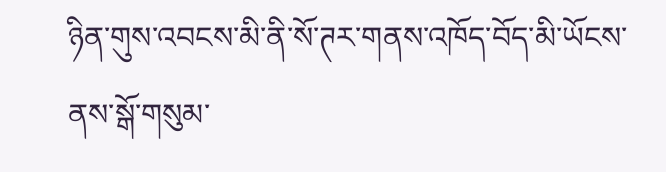ཉིན་གུས་འབངས་མི་ནི་སོ་ཊར་གནས་འཁོད་བོད་མི་ཡོངས་ནས་སྒོ་གསུམ་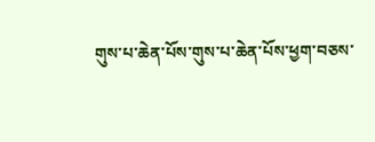གུས་པ་ཆེན་པོས་གུས་པ་ཆེན་པོས་ཕྱག་བཅས་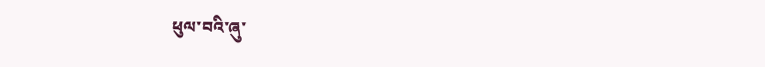ཕུལ་བའི་ཞུ་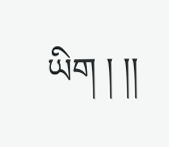ཡིག ། །།